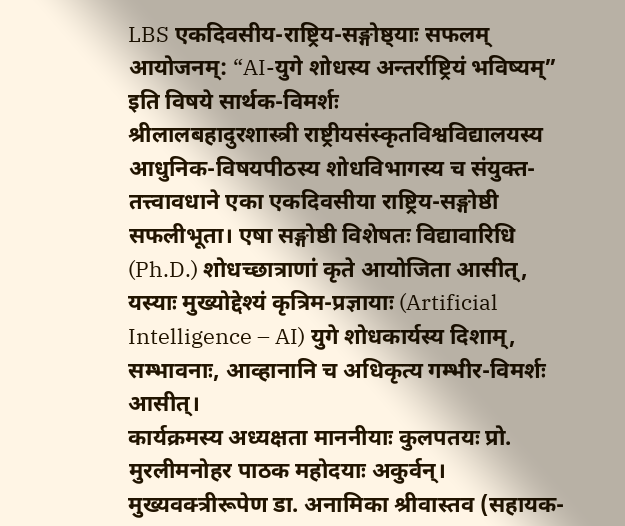LBS एकदिवसीय-राष्ट्रिय-सङ्गोष्ठ्याः सफलम् आयोजनम्: “AI-युगे शोधस्य अन्तर्राष्ट्रियं भविष्यम्” इति विषये सार्थक-विमर्शः
श्रीलालबहादुरशास्त्री राष्ट्रीयसंस्कृतविश्वविद्यालयस्य आधुनिक-विषयपीठस्य शोधविभागस्य च संयुक्त-तत्त्वावधाने एका एकदिवसीया राष्ट्रिय-सङ्गोष्ठी सफलीभूता। एषा सङ्गोष्ठी विशेषतः विद्यावारिधि (Ph.D.) शोधच्छात्राणां कृते आयोजिता आसीत्, यस्याः मुख्योद्देश्यं कृत्रिम-प्रज्ञायाः (Artificial Intelligence – AI) युगे शोधकार्यस्य दिशाम्, सम्भावनाः, आव्हानानि च अधिकृत्य गम्भीर-विमर्शः आसीत्।
कार्यक्रमस्य अध्यक्षता माननीयाः कुलपतयः प्रो. मुरलीमनोहर पाठक महोदयाः अकुर्वन्। मुख्यवक्त्रीरूपेण डा. अनामिका श्रीवास्तव (सहायक-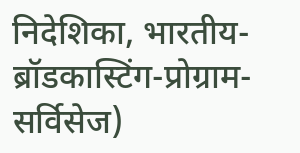निदेशिका, भारतीय-ब्रॉडकास्टिंग-प्रोग्राम-सर्विसेज)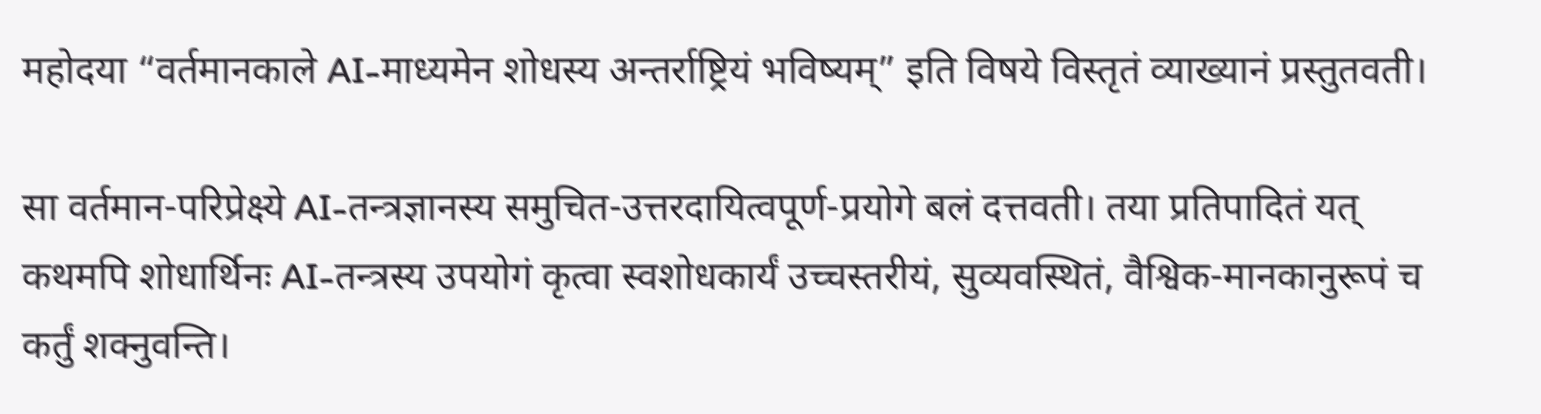महोदया “वर्तमानकाले AI-माध्यमेन शोधस्य अन्तर्राष्ट्रियं भविष्यम्” इति विषये विस्तृतं व्याख्यानं प्रस्तुतवती।

सा वर्तमान-परिप्रेक्ष्ये AI-तन्त्रज्ञानस्य समुचित-उत्तरदायित्वपूर्ण-प्रयोगे बलं दत्तवती। तया प्रतिपादितं यत् कथमपि शोधार्थिनः AI-तन्त्रस्य उपयोगं कृत्वा स्वशोधकार्यं उच्चस्तरीयं, सुव्यवस्थितं, वैश्विक-मानकानुरूपं च कर्तुं शक्नुवन्ति।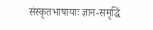संस्कृतभाषायाः ज्ञान-समृद्धिं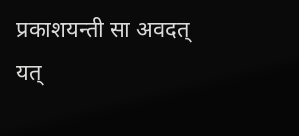प्रकाशयन्ती सा अवदत् यत्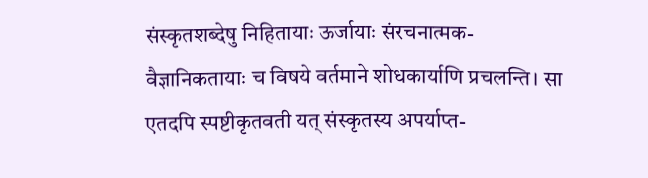संस्कृतशब्देषु निहितायाः ऊर्जायाः संरचनात्मक-वैज्ञानिकतायाः च विषये वर्तमाने शोधकार्याणि प्रचलन्ति। सा एतदपि स्पष्टीकृतवती यत् संस्कृतस्य अपर्याप्त-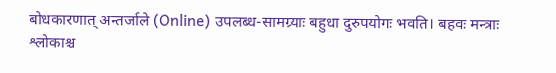बोधकारणात् अन्तर्जाले (Online) उपलब्ध-सामग्र्याः बहुधा दुरुपयोगः भवति। बहवः मन्त्राः श्लोकाश्च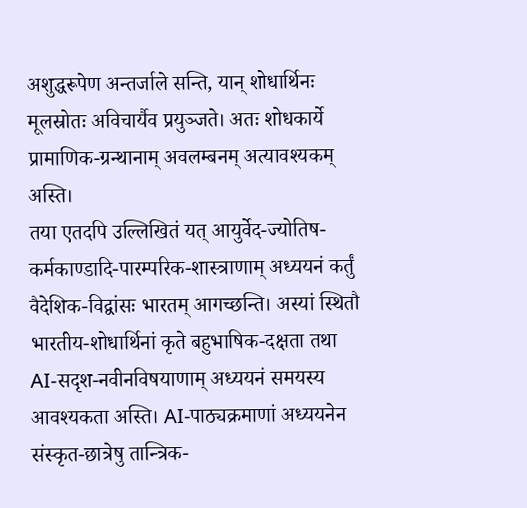अशुद्धरूपेण अन्तर्जाले सन्ति, यान् शोधार्थिनः मूलस्रोतः अविचार्यैव प्रयुञ्जते। अतः शोधकार्ये प्रामाणिक-ग्रन्थानाम् अवलम्बनम् अत्यावश्यकम् अस्ति।
तया एतदपि उल्लिखितं यत् आयुर्वेद-ज्योतिष-कर्मकाण्डादि-पारम्परिक-शास्त्राणाम् अध्ययनं कर्तुं वैदेशिक-विद्वांसः भारतम् आगच्छन्ति। अस्यां स्थितौ भारतीय-शोधार्थिनां कृते बहुभाषिक-दक्षता तथा AI-सदृश-नवीनविषयाणाम् अध्ययनं समयस्य आवश्यकता अस्ति। AI-पाठ्यक्रमाणां अध्ययनेन संस्कृत-छात्रेषु तान्त्रिक-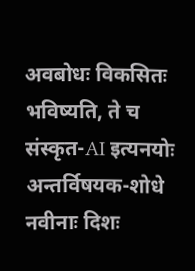अवबोधः विकसितः भविष्यति, ते च संस्कृत-AI इत्यनयोः अन्तर्विषयक-शोधे नवीनाः दिशः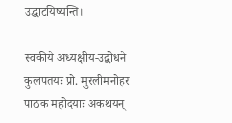उद्घाटयिष्यन्ति।

स्वकीये अध्यक्षीय-उद्बोधने कुलपतयः प्रो. मुरलीमनोहर पाठक महोदयाः अकथयन्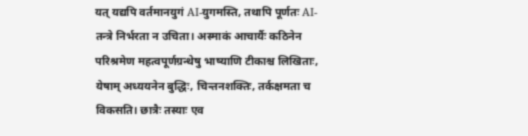यत् यद्यपि वर्तमानयुगं AI-युगमस्ति, तथापि पूर्णतः AI-तन्त्रे निर्भरता न उचिता। अस्माकं आचार्यैः कठिनेन परिश्रमेण महत्वपूर्णग्रन्थेषु भाष्याणि टीकाश्च लिखिताः, येषाम् अध्ययनेन बुद्धिः, चिन्तनशक्तिः, तर्कक्षमता च विकसति। छात्रैः तस्याः एव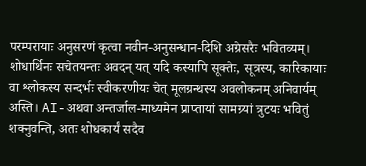परम्परायाः अनुसरणं कृत्वा नवीन-अनुसन्धान-दिशि अग्रेसरैः भवितव्यम्। शोधार्थिनः सचेतयन्तः अवदन् यत् यदि कस्यापि सूक्तेः, सूत्रस्य, कारिकायाः वा श्लोकस्य सन्दर्भः स्वीकरणीयः चेत् मूलग्रन्थस्य अवलोकनम् अनिवार्यम् अस्ति। AI-अथवा अन्तर्जाल-माध्यमेन प्राप्तायां सामग्र्यां त्रुटयः भवितुं शक्नुवन्ति, अतः शोधकार्यं सदैव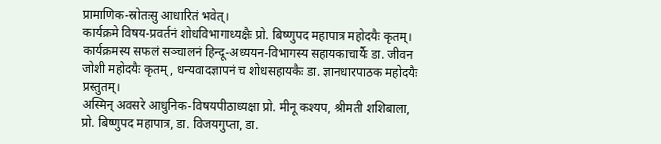प्रामाणिक-स्रोतःसु आधारितं भवेत्।
कार्यक्रमे विषय-प्रवर्तनं शोधविभागाध्यक्षैः प्रो. बिष्णुपद महापात्र महोदयैः कृतम्। कार्यक्रमस्य सफलं सञ्चालनं हिन्दू-अध्ययन-विभागस्य सहायकाचार्यैः डा. जीवन जोशी महोदयैः कृतम्, धन्यवादज्ञापनं च शोधसहायकैः डा. ज्ञानधारपाठक महोदयैः प्रस्तुतम्।
अस्मिन् अवसरे आधुनिक-विषयपीठाध्यक्षा प्रो. मीनू कश्यप, श्रीमती शशिबाला, प्रो. बिष्णुपद महापात्र, डा. विजयगुप्ता, डा.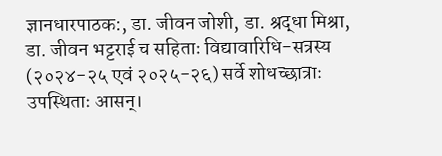ज्ञानधारपाठक:, डा. जीवन जोशी, डा. श्रद्धा मिश्रा, डा. जीवन भट्टराई च सहिताः विद्यावारिधि-सत्रस्य (२०२४-२५ एवं २०२५-२६) सर्वे शोधच्छात्राः उपस्थिताः आसन्।